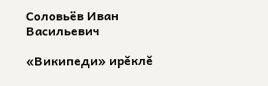Соловьёв Иван Васильевич

«Википеди» ирĕклĕ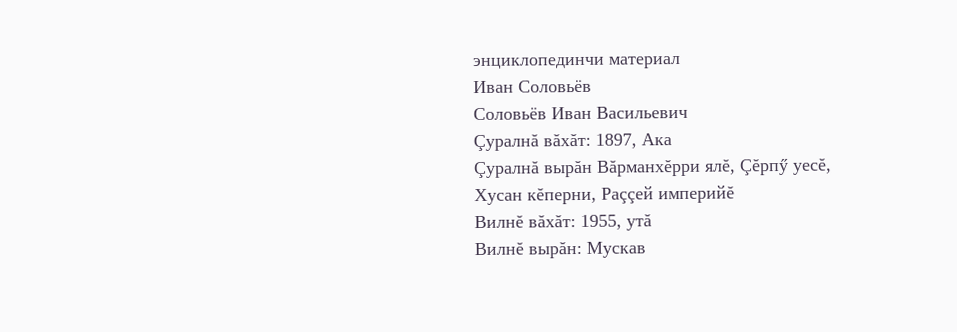энциклопединчи материал
Иван Соловьёв
Соловьёв Иван Васильевич
Çуралнă вăхăт: 1897, Ака
Çуралнă вырăн Вăрманхĕрри ялĕ, Çĕрпӳ уесĕ, Хусан кĕперни, Раççей империйĕ
Вилнĕ вăхăт: 1955, утă
Вилнĕ вырăн: Мускав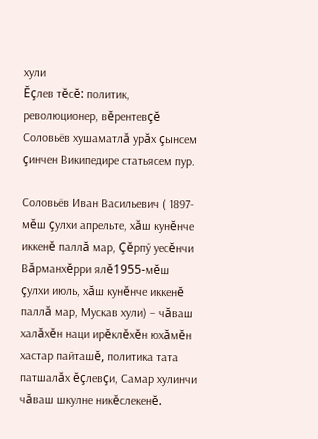хули
Ĕçлев тĕсĕ: политик, революционер, вĕрентевçĕ
Соловьёв хушаматлă урăх çынсем çинчен Википедире статьясем пур.

Соловьёв Иван Васильевич ( 1897-мĕш çулхи апрельте, хăш кунĕнче иккенĕ паллă мар, Çĕрпӳ уесĕнчи Вăрманхĕрри ялĕ1955-мĕш çулхи июль, хăш кунĕнче иккенĕ паллă мар, Мускав хули) – чăваш халăхĕн наци ирĕклĕхĕн юхăмĕн хастар пайташĕ, политика тата патшалăх ĕçлевçи, Самар хулинчи чăваш шкулне никĕслекенĕ.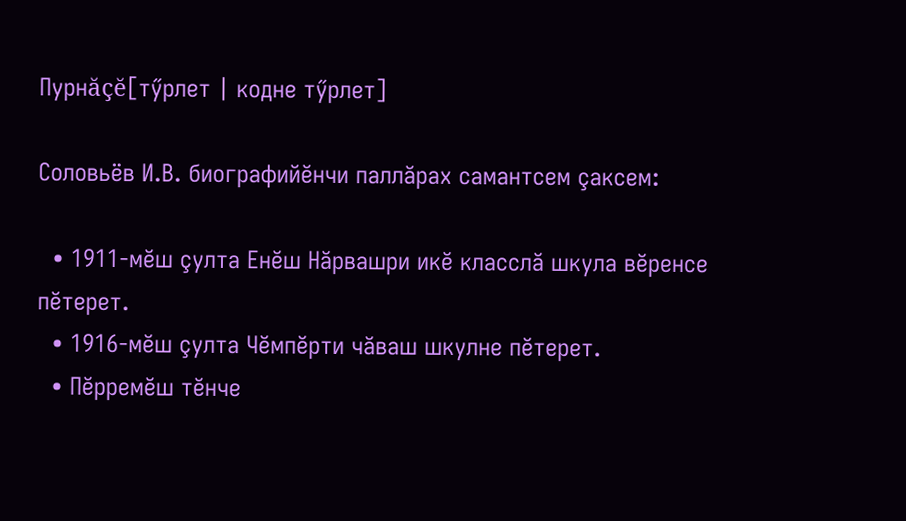Пурнăçĕ[тӳрлет | кодне тӳрлет]

Соловьёв И.В. биографийĕнчи паллăрах самантсем çаксем:

  • 1911-мĕш çулта Енĕш Нăрвашри икĕ класслă шкула вĕренсе пĕтерет.
  • 1916-мĕш çулта Чĕмпĕрти чăваш шкулне пĕтерет.
  • Пĕрремĕш тĕнче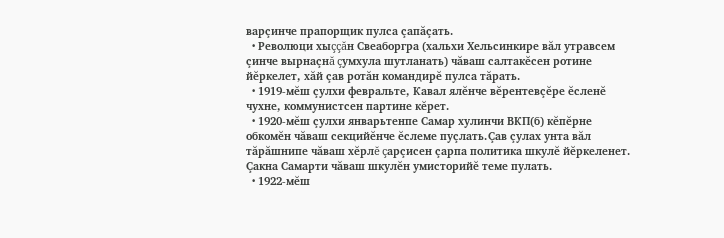варçинче прапорщик пулса çапăçать.
  • Революци хыççăн Свеаборгра (хальхи Хельсинкире вăл утравсем çинче вырнаçнă çумхула шутланать) чăваш салтакĕсен ротине йĕркелет, хăй çав ротăн командирĕ пулса тăрать.
  • 1919-мĕш çулхи февральте, Кавал ялĕнче вĕрентевçĕре ĕсленĕ чухне, коммунистсен партине кĕрет.
  • 1920-мĕш çулхи январьтенпе Самар хулинчи ВКП(б) кĕпĕрне обкомĕн чăваш секцийĕнче ĕслеме пуçлать.Çав çулах унта вăл тăрăшнипе чăваш хĕрлĕ çарçисен çарпа политика шкулĕ йĕркеленет. Çакна Самарти чăваш шкулĕн умисторийĕ теме пулать.
  • 1922-мĕш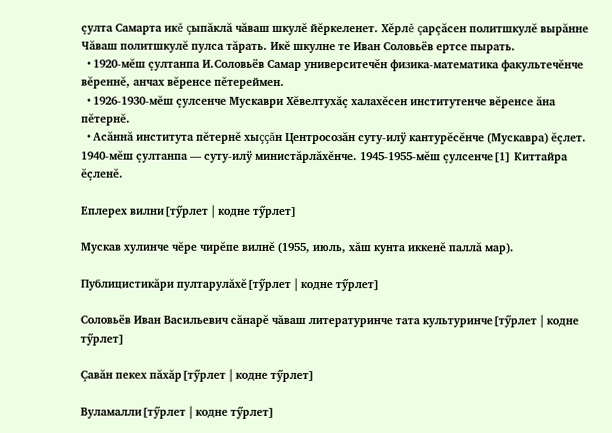çулта Самарта икĕ çыпăклă чăваш шкулĕ йĕркеленет. Хĕрлĕ çарçăсен политшкулĕ вырăнне Чăваш политшкулĕ пулса тăрать. Икĕ шкулне те Иван Соловьёв ертсе пырать.
  • 1920-мĕш çултанпа И.Соловьёв Самар университечĕн физика-математика факультечĕнче вĕреннĕ, анчах вĕренсе пĕтереймен.
  • 1926-1930-мĕш çулсенче Мускаври Хĕвелтухăç халахĕсен институтенче вĕренсе ăна пĕтернĕ.
  • Асăннă института пĕтернĕ хыççăн Центросозăн суту-илÿ кантурĕсĕнче (Мускавра) ĕçлет. 1940-мĕш çултанпа — суту-илÿ министăрлăхĕнче. 1945-1955-мĕш çулсенче[1] Киттайра ĕçленĕ.

Еплерех вилни[тӳрлет | кодне тӳрлет]

Мускав хулинче чĕре чирĕпе вилнĕ (1955, июль, хăш кунта иккенĕ паллă мар).

Публицистикăри пултарулăхĕ[тӳрлет | кодне тӳрлет]

Соловьёв Иван Васильевич сăнарĕ чăваш литературинче тата культуринче[тӳрлет | кодне тӳрлет]

Çавăн пекех пăхăр[тӳрлет | кодне тӳрлет]

Вуламалли[тӳрлет | кодне тӳрлет]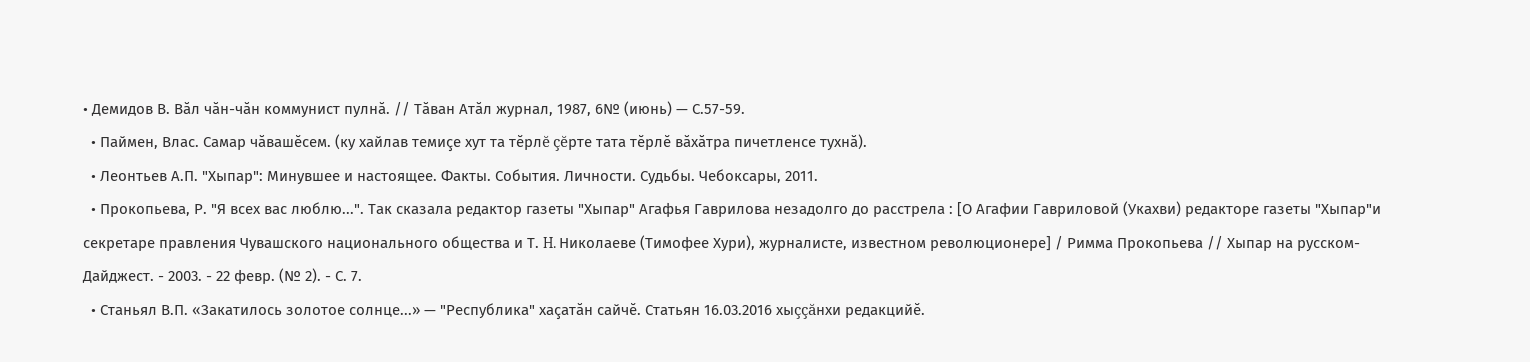• Демидов В. Вăл чăн-чăн коммунист пулнă. // Тăван Атăл журнал, 1987, 6№ (июнь) — С.57-59.
  • Паймен, Влас. Самар чăвашĕсем. (ку хайлав темиçе хут та тĕрлĕ çĕрте тата тĕрлĕ вăхăтра пичетленсе тухнă).
  • Леонтьев А.П. "Хыпар": Минувшее и настоящее. Факты. События. Личности. Судьбы. Чебоксары, 2011.
  • Прокопьева, Р. "Я всех вас люблю...". Так сказала редактор газеты "Хыпар" Агафья Гаврилова незадолго до расстрела : [О Агафии Гавриловой (Укахви) редакторе газеты "Хыпар"и секретаре правления Чувашского национального общества и Т. H. Hиколаеве (Тимофее Хури), журналисте, известном революционере] / Римма Прокопьева // Хыпар на русском- Дайджест. - 2003. - 22 февр. (№ 2). - С. 7.
  • Станьял В.П. «Закатилось золотое солнце...» — "Республика" хаçатăн сайчĕ. Статьян 16.03.2016 хыççăнхи редакцийĕ.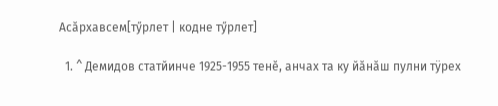Асăрхавсем[тӳрлет | кодне тӳрлет]

  1. ^ Демидов статйинче 1925-1955 тенĕ, анчах та ку йăнăш пулни тÿрех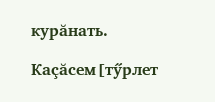курăнать.

Каçăсем[тӳрлет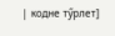| кодне тӳрлет]